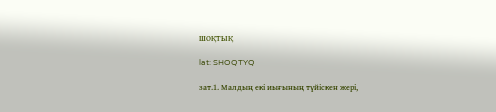ШОҚТЫҚ

lat: SHOQTYQ

зат.1. Малдың екі иығының түйіскен жері,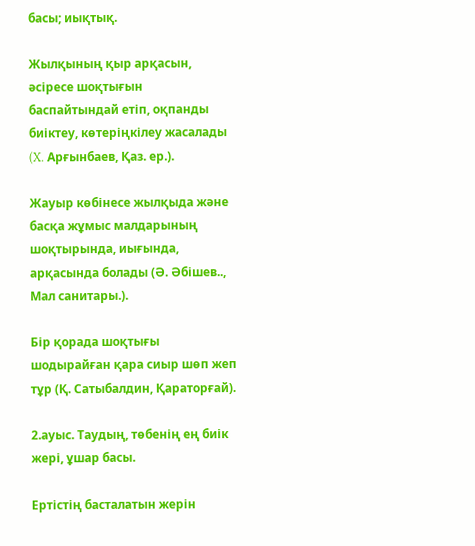басы; иықтық.

Жылқының қыр арқасын, әсіресе шоқтығын баспайтындай етіп, оқпанды биіктеу, көтеріңкілеу жасалады (X. Арғынбаев, Қаз. ер.).

Жауыр көбінесе жылқыда және басқа жұмыс малдарының шоқтырында, иығында, арқасында болады (Ә. Әбішев.., Мал санитары.).

Бір қорада шоқтығы шодырайған қара сиыр шөп жеп тұр (Қ. Сатыбалдин, Қараторғай).

2.ауыс. Таудың, төбенің ең биік жері, ұшар басы.

Ертістің басталатын жерін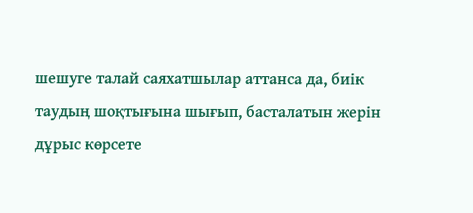шешуге талай саяхатшылар аттанса да, биік таудың шоқтығына шығып, басталатын жерін дұрыс көрсете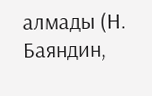алмады (Н. Баяндин,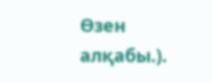Өзен алқабы.).